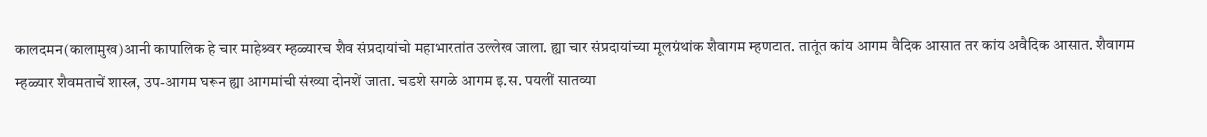कालदमन(कालामुख)आनी कापालिक हे चार माहेश्र्वर म्हळ्यारच शैव संप्रदायांचो महाभारतांत उल्लेख जाला. ह्या चार संप्रदायांच्या मूलग्रंथांक शैवागम म्हणटात. तातूंत कांय आगम वैदिक आसात तर कांय अवैदिक आसात. शैवागम म्हळ्यार शैवमताचें शास्त्र, उप-आगम घरून ह्या आगमांची संख्या दोनशें जाता. चडशे सगळे आगम इ.स. पयलीं सातव्या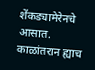शेंकड्यामेरेनचे आसात. काळांतरान ह्याच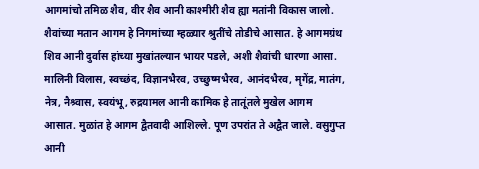आगमांचो तमिळ शैव, वीर शैव आनी काश्मीरी शैव ह्या मतांनी विकास जालो. शैवांच्या मतान आगम हे निगमांच्या म्हळ्यार श्रुतींचे तोडीचे आसात. हे आगमग्रंथ शिव आनी दुर्वास हांच्या मुखांतल्यान भायर पडले, अशी शैवांची धारणा आसा. मालिनी विलास, स्वच्छंद, विज्ञानभैरव, उच्छुष्मभैरव, आनंदभैरव, मृगेंद्र, मातंग, नेत्र, नैश्र्वास, स्वयंभू, रुद्रयामल आनी कामिक हे तातूंतले मुखेल आगम आसात. मुळांत हे आगम द्वैतवादी आशिल्ले. पूण उपरांत ते अद्वैत जाले. वसुगुप्त आनी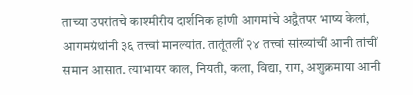ताच्या उपरांतचे काश्मीरीय दार्शनिक हांणी आगमांचे अद्वैतपर भाष्य केलां,
आगमग्रंथांनी ३६ तत्त्वां मानल्यांत. तातूंतलीं २४ तत्त्वां सांख्यांचीं आनी तांचीं समान आसात. त्याभायर काल, नियती, कला, विद्या, राग, अशुक्रमाया आनी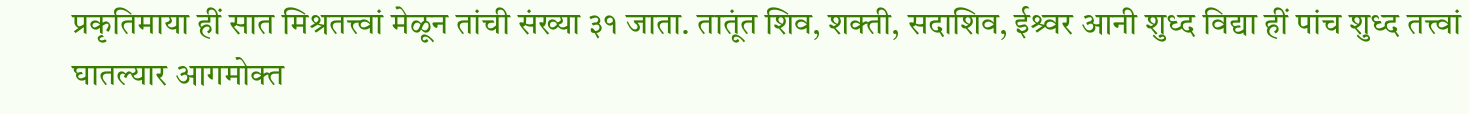प्रकृतिमाया हीं सात मिश्रतत्त्वां मेळून तांची संख्या ३१ जाता. तातूंत शिव, शक्ती, सदाशिव, ईश्र्वर आनी शुध्द विद्या हीं पांच शुध्द तत्त्वां घातल्यार आगमोक्त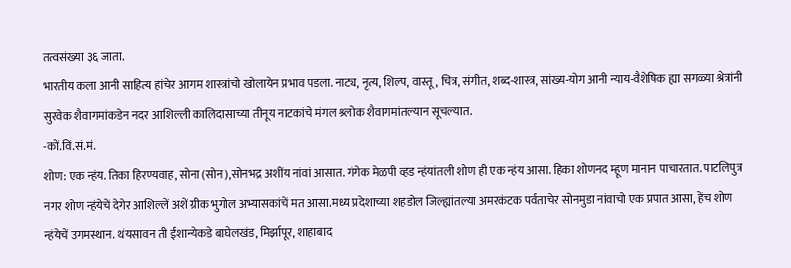तत्वसंख्या ३६ जाता.
भारतीय कला आनी साहित्य हांचेर आगम शास्त्रांचो खोलायेन प्रभाव पडला. नाट्य, नृत्य, शिल्प, वास्तू, चित्र, संगीत, शब्द-शास्त्र, सांख्य-योग आनी न्याय-वैशेषिक ह्या सगळ्या श्रेत्रांनी सुरवेक शैवागमांकडेन नदर आशिल्ली कालिदासाच्या तीनूय नाटकांचे मंगल श्र्लोक शैवागमांतल्यान सूचल्यात.
-कों.विं.सं.मं.
शोण: एक न्हंय. तिका हिरण्यवाह, सोना (सोन),सोनभद्र अशींय नांवां आसात. गंगेक मेळपी व्हड न्हंयांतली शोण ही एक न्हंय आसा. हिका शोणनद म्हूण मानान पाचारतात. पाटलिपुत्र नगर शोण न्हंयेचें देगेर आशिल्लें अशें ग्रीक भुगोल अभ्यासकांचें मत आसा.मध्य प्रदेशाच्या शहडोल जिल्ह्यांतल्या अमरकंटक पर्वताचेर सोनमुडा नांवाचो एक प्रपात आसा, हेंच शोण न्हंयेचें उगमस्थान. थंयसावन ती ईशान्येकडे बाघेलखंड, मिर्झापूर, शाहाबाद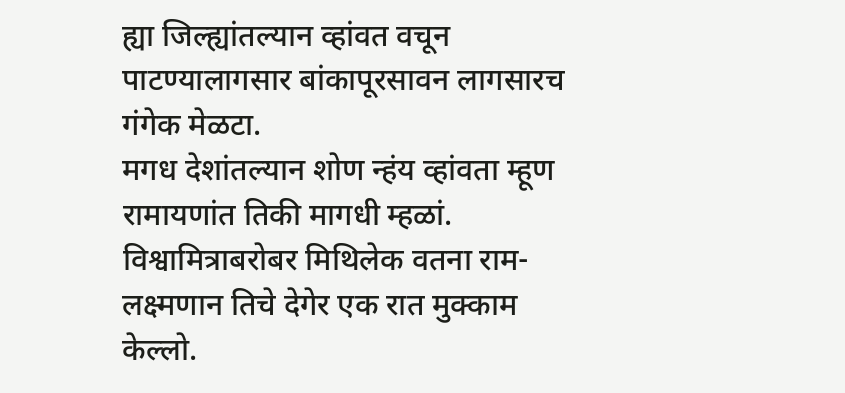ह्या जिल्ह्यांतल्यान व्हांवत वचून पाटण्यालागसार बांकापूरसावन लागसारच गंगेक मेळटा.
मगध देशांतल्यान शोण न्हंय व्हांवता म्हूण रामायणांत तिकी मागधी म्हळां. विश्वामित्राबरोबर मिथिलेक वतना राम-लक्ष्मणान तिचे देगेर एक रात मुक्काम केल्लो.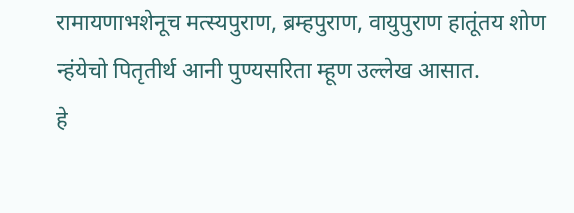रामायणाभशेनूच मत्स्यपुराण, ब्रम्हपुराण, वायुपुराण हातूंतय शोण न्हंयेचो पितृतीर्थ आनी पुण्यसरिता म्हूण उल्लेख आसात.
हे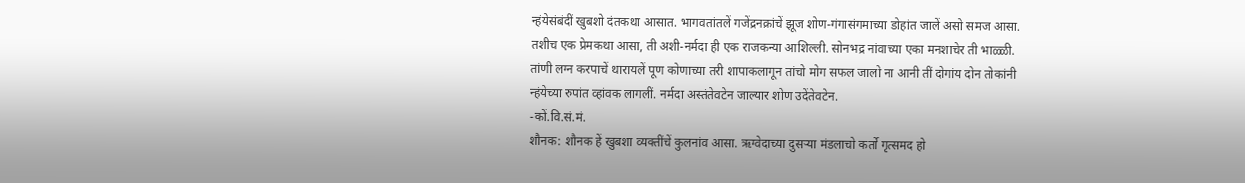न्हंयेसंबंदीं खुबशो दंतकथा आसात. भागवतांतलें गजेंद्रनक्रांचें झूज शोण-गंगासंगमाच्या डोहांत जालें असो समज आसा. तशीच एक प्रेमकथा आसा, ती अशी-नर्मदा ही एक राजकन्या आशिल्ली. सोनभद्र नांवाच्या एका मनशाचेर ती भाळ्ळी. तांणी लग्न करपाचें थारायलें पूण कोणाच्या तरी शापाकलागून तांचो मोग सफल जालो ना आनी तीं दोगांय दोन तोकांनी न्हंयेच्या रुपांत व्हांवक लागलीं. नर्मदा अस्तंतेवटेन जाल्यार शोण उदेंतेवटेन.
-कों.वि.सं.मं.
शौनक: शौनक हें खुबशा व्यक्तींचें कुलनांव आसा. ऋग्वेदाच्या दुसऱ्या मंडलाचो कर्तो गृत्समद हो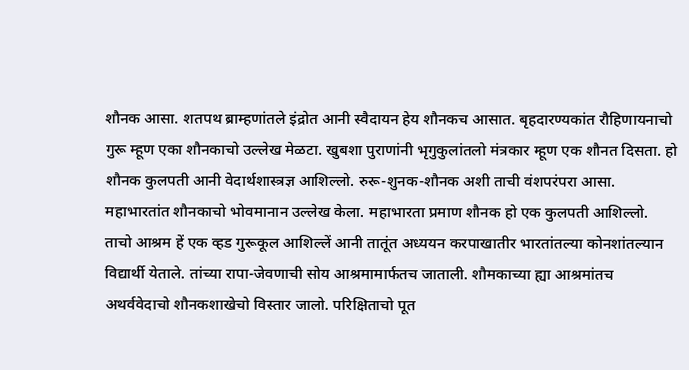शौनक आसा. शतपथ ब्राम्हणांतले इंद्रोत आनी स्वैदायन हेय शौनकच आसात. बृहदारण्यकांत रौहिणायनाचो गुरू म्हूण एका शौनकाचो उल्लेख मेळटा. खुबशा पुराणांनी भृगुकुलांतलो मंत्रकार म्हूण एक शौनत दिसता. हो शौनक कुलपती आनी वेदार्थशास्त्रज्ञ आशिल्लो. रुरू-शुनक-शौनक अशी ताची वंशपरंपरा आसा.
महाभारतांत शौनकाचो भोवमानान उल्लेख केला. महाभारता प्रमाण शौनक हो एक कुलपती आशिल्लो. ताचो आश्रम हें एक व्हड गुरूकूल आशिल्लें आनी तातूंत अध्ययन करपाखातीर भारतांतल्या कोनशांतल्यान विद्यार्थी येताले. तांच्या रापा-जेवणाची सोय आश्रमामार्फतच जाताली. शौमकाच्या ह्या आश्रमांतच अथर्ववेदाचो शौनकशाखेचो विस्तार जालो. परिक्षिताचो पूत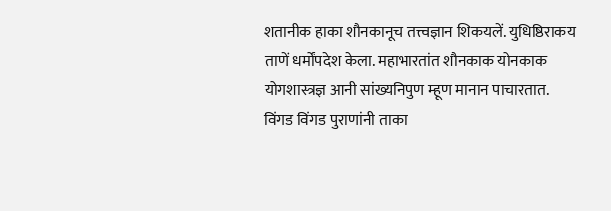शतानीक हाका शौनकानूच तत्त्वज्ञान शिकयलें. युधिष्ठिराकय ताणें धर्मोंपदेश केला. महाभारतांत शौनकाक योनकाक योगशास्त्रज्ञ आनी सांख्यनिपुण म्हूण मानान पाचारतात.
विंगड विंगड पुराणांनी ताका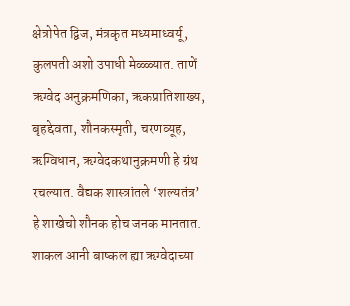क्षेत्रोपेत द्विज, मंत्रकृत मध्यमाध्वर्यू, कुलपती अशो उपाधी मेळ्ळ्यात. ताणें ऋग्वेद अनुक्रमणिका, ऋकप्रातिशाख्य, बृहद्देवता, शौनकस्मृती, चरणव्यूह, ऋग्विधान, ऋग्वेदकथानुक्रमणी हे ग्रंथ रचल्यात. वैद्यक शास्त्रांतले ‘शल्यतंत्र’ हे शाखेचो शौनक होच जनक मानतात. शाकल आनी बाष्कल ह्या ऋग्वेदाच्या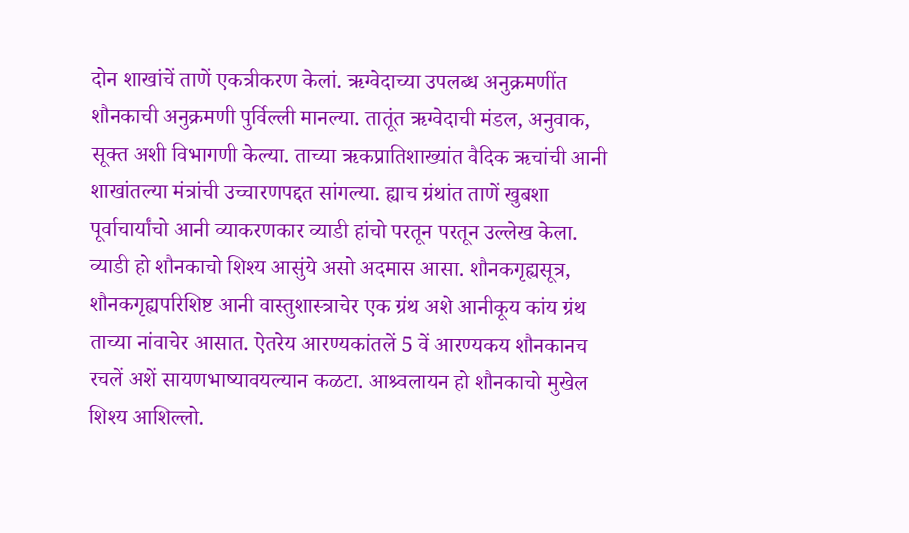दोन शाखांचें ताणें एकत्रीकरण केलां. ऋग्वेदाच्या उपलब्ध अनुक्रमणींत शौनकाची अनुक्रमणी पुर्विल्ली मानल्या. तातूंत ऋग्वेदाची मंडल, अनुवाक, सूक्त अशी विभागणी केल्या. ताच्या ऋकप्रातिशाख्यांत वैदिक ऋचांची आनी शाखांतल्या मंत्रांची उच्चारणपद्दत सांगल्या. ह्याच ग्रंथांत ताणें खुबशा पूर्वाचार्यांचो आनी व्याकरणकार व्याडी हांचो परतून परतून उल्लेख केला. व्याडी हो शौनकाचो शिश्य आसुंये असो अदमास आसा. शौनकगृह्यसूत्र, शौनकगृह्यपरिशिष्ट आनी वास्तुशास्त्राचेर एक ग्रंथ अशे आनीकूय कांय ग्रंथ ताच्या नांवाचेर आसात. ऐतरेय आरण्यकांतलें 5 वें आरण्यकय शौनकानच रचलें अशें सायणभाष्यावयल्यान कळटा. आश्र्वलायन हो शौनकाचो मुखेल शिश्य आशिल्लो.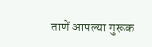ताणें आपल्या गुरूक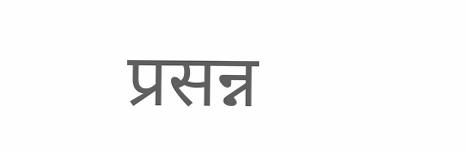प्रसन्न